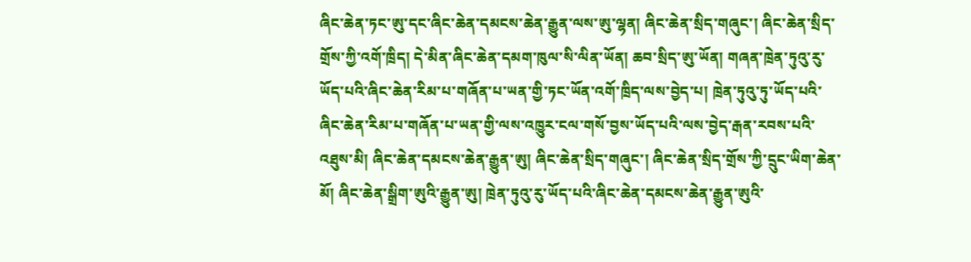ཞིང་ཆེན་ཏང་ཨུ་དང་ཞིང་ཆེན་དམངས་ཆེན་རྒྱུན་ལས་ཨུ་ལྷན། ཞིང་ཆེན་སྲིད་གཞུང་། ཞིང་ཆེན་སྲིད་གྲོས་ཀྱི་འགོ་ཁྲིད། དེ་མིན་ཞིང་ཆེན་དམག་ཁུལ་སི་ལིན་ཡོན། ཆབ་སྲིད་ཨུ་ཡོན། གཞན་ཁྲེན་ཏུའུ་རུ་ཡོད་པའི་ཞིང་ཆེན་རིམ་པ་གཞོན་པ་ཡན་གྱི་ཏང་ཡོན་འགོ་ཁྲིད་ལས་བྱེད་པ། ཁྲེན་ཏུའུ་ཏུ་ཡོད་པའི་ཞིང་ཆེན་རིམ་པ་གཞོན་པ་ཡན་གྱི་ལས་འཁྱུར་ངལ་གསོ་བྱས་ཡོད་པའི་ལས་བྱེད་རྒན་རབས་པའི་འཐུས་མི། ཞིང་ཆེན་དམངས་ཆེན་རྒྱུན་ཨུ། ཞིང་ཆེན་སྲིད་གཞུང་། ཞིང་ཆེན་སྲིད་གྲོས་ཀྱི་དྲུང་ཡིག་ཆེན་མོ། ཞིང་ཆེན་སྒྲིག་ཨུའི་རྒྱུན་ཨུ། ཁྲེན་ཏུའུ་རུ་ཡོད་པའི་ཞིང་ཆེན་དམངས་ཆེན་རྒྱུན་ཨུའི་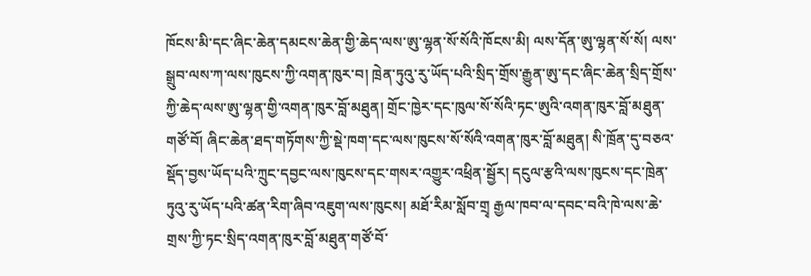ཁོངས་མི་དང་ཞིང་ཆེན་དམངས་ཆེན་གྱི་ཆེད་ལས་ཨུ་ལྷན་སོ་སོའི་ཁོངས་མི། ལས་དོན་ཨུ་ལྷན་སོ་སོ། ལས་སྒྲུབ་ལས་ཀ་ལས་ཁུངས་ཀྱི་འགན་ཁུར་བ། ཁྲེན་ཏུའུ་རུ་ཡོད་པའི་སྲིད་གྲོས་རྒྱུན་ཨུ་དང་ཞིང་ཆེན་སྲིད་གྲོས་ཀྱི་ཆེད་ལས་ཨུ་ལྷན་གྱི་འགན་ཁུར་བློ་མཐུན། གྲོང་ཁྱེར་དང་ཁུལ་སོ་སོའི་ཏང་ཨུའི་འགན་ཁུར་བློ་མཐུན་གཙོ་བོ། ཞིང་ཆེན་ཐད་གཏོགས་ཀྱི་སྡེ་ཁག་དང་ལས་ཁུངས་སོ་སོའི་འགན་ཁུར་བློ་མཐུན། སི་ཁྲོན་དུ་བཅའ་སྡོད་བྱས་ཡོད་པའི་ཀྲུང་དབྱང་ལས་ཁུངས་དང་གསར་འགྱུར་འཕྲིན་སྦྱོར། དངུལ་རྩའི་ལས་ཁུངས་དང་ཁྲེན་ཏུའུ་རུ་ཡོད་པའི་ཚན་རིག་ཞིབ་འཇུག་ལས་ཁུངས། མཐོ་རིམ་སློབ་གྲྭ རྒྱལ་ཁབ་ལ་དབང་བའི་ཁེ་ལས་ཆེ་གྲས་ཀྱི་ཏང་སྲིད་འགན་ཁུར་བློ་མཐུན་གཙོ་བོ་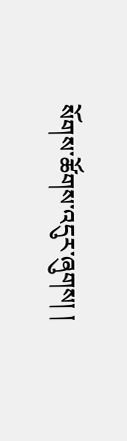སོགས་ཚོགས་འདུར་ཞུགས། །